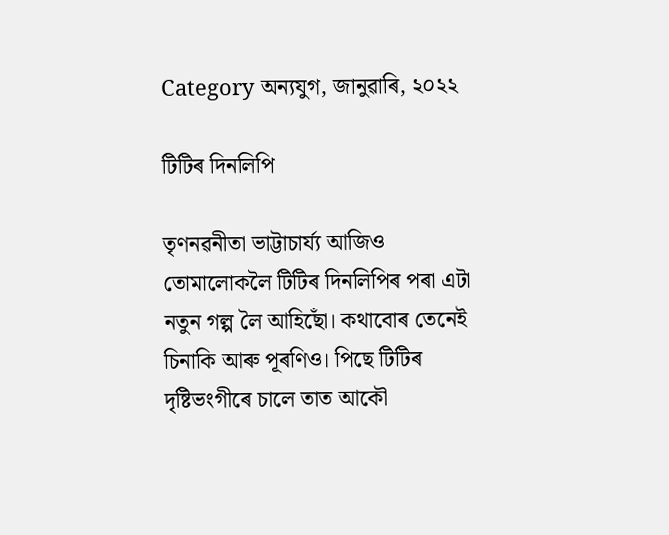Category অন্যযুগ, জানুৱাৰি, ২০২২

টিটিৰ দিনলিপি

তৃণনৱনীতা ভাট্টাচাৰ্য্য আজিও তোমালোকলৈ টিটিৰ দিনলিপিৰ পৰা এটা নতুন গল্প লৈ আহিছোঁ। কথাবোৰ তেনেই চিনাকি আৰু পূৰণিও। পিছে টিটিৰ দৃষ্টিভংগীৰে চালে তাত আকৌ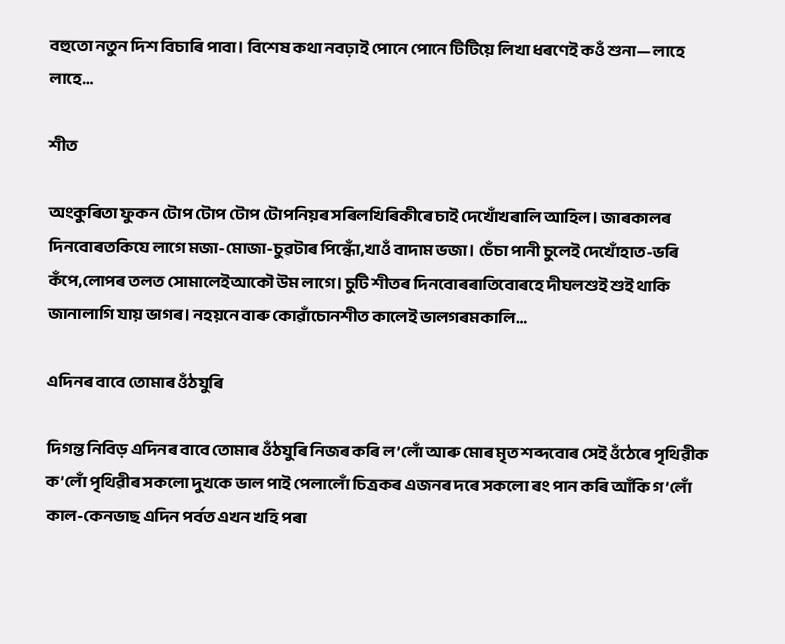বহুতো নতুন দিশ বিচাৰি পাবা। বিশেষ কথা নবঢ়াই পোনে পোনে টিটিয়ে লিখা ধৰণেই কওঁ শুনা— লাহে লাহে…

শীত

অংকুৰিতা ফুকন টোপ টোপ টোপ টোপনিয়ৰ সৰিলখিৰিকীৰে চাই দেখোঁখৰালি আহিল। জাৰকালৰ দিনবোৰতকিযে লাগে মজা-মোজা-চুৱটাৰ পিন্ধোঁ,খাওঁ বাদাম ভজা। চেঁচা পানী চুলেই দেখোঁহাত-ভৰি কঁপে,লোপৰ তলত সোমালেইআকৌ উম লাগে। চুটি শীতৰ দিনবোৰৰাতিবোৰহে দীঘলশুই শুই থাকি জানালাগি যায় ভাগৰ। নহয়নে বাৰু কোৱাঁচোনশীত কালেই ভালগৰমকালি…

এদিনৰ বাবে তোমাৰ ওঁঠযুৰি

দিগন্ত নিবিড় এদিনৰ বাবে তোমাৰ ওঁঠযুৰি নিজৰ কৰি ল’লোঁ আৰু মোৰ মৃত শব্দবোৰ সেই ওঁঠেৰে পৃথিৱীক ক’লোঁ পৃথিৱীৰ সকলো দুখকে ভাল পাই পেলালোঁ চিত্ৰকৰ এজনৰ দৰে সকলো ৰং পান কৰি আঁকি গ’লোঁ কাল-কেনভাছ এদিন পৰ্বত এখন খহি পৰা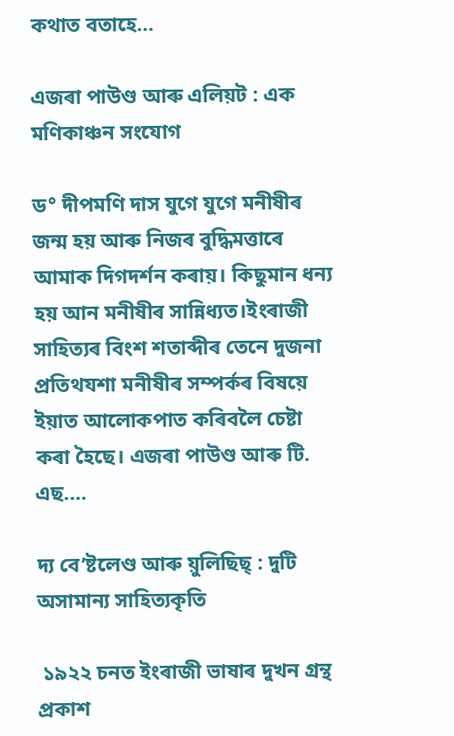কথাত বতাহে…

এজৰা পাউণ্ড আৰু এলিয়ট : এক মণিকাঞ্চন সংযোগ

ড° দীপমণি দাস যুগে যুগে মনীষীৰ জন্ম হয় আৰু নিজৰ বুদ্ধিমত্তাৰে আমাক দিগদৰ্শন কৰায়। কিছুমান ধন্য হয় আন মনীষীৰ সান্নিধ্যত।ইংৰাজী সাহিত্যৰ বিংশ শতাব্দীৰ তেনে দুজনা প্ৰতিথযশা মনীষীৰ সম্পৰ্কৰ বিষয়ে ইয়াত আলোকপাত কৰিবলৈ চেষ্টা কৰা হৈছে। এজৰা পাউণ্ড আৰু টি. এছ.…

দ্য বে’ষ্টলেণ্ড আৰু য়ুলিছিছ্‌ : দুটি অসামান্য সাহিত্যকৃতি

 ১৯২২ চনত ইংৰাজী ভাষাৰ দুখন গ্ৰন্থ প্ৰকাশ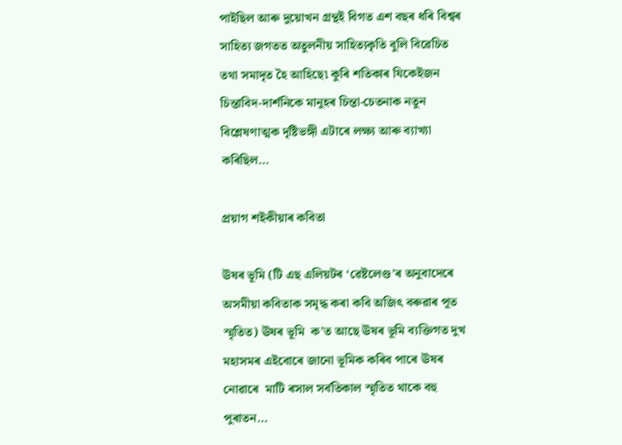পাইছিল আৰু দুয়োখন গ্ৰন্থই বিগত এশ বছৰ ধৰি বিশ্বৰ সাহিত্য জগতত অতুলনীয় সাহিত্যকৃতি বুলি বিৱেচিত তথা সমাদৃত হৈ আহিছে৷ কুৰি শতিকাৰ যিকেইজন চিন্তাবিদ-দাৰ্শনিকে মানুহৰ চিন্তা-চেতনাক নতুন বিশ্লেষণাত্মক দৃষ্টিভঙ্গী এটাৰে লক্ষ্য আৰু ব্যাখ্যা কৰিছিল…

প্ৰয়াগ শইকীয়াৰ কবিতা

ঊষৰ ভূমি (টি এছ এলিয়টৰ ‘ৱেষ্টলেণ্ড’ৰ অনুবাদেৰে অসমীয়া কবিতাক সমৃদ্ধ কৰা কবি অজিৎ বৰুৱাৰ পূত স্মৃতিত) ঊষৰ ভূমি  ক’ত আছে ঊষৰ ভূমি ব্যক্তিগত দুখ মহাসমৰ এইবোৰে জানো ভূমিক কৰিব পাৰে ঊষৰ নোৱাৰে  মাটি ৰসাল সৰ্বতিকাল স্মৃতিত থাকে বহু পুৰাতন…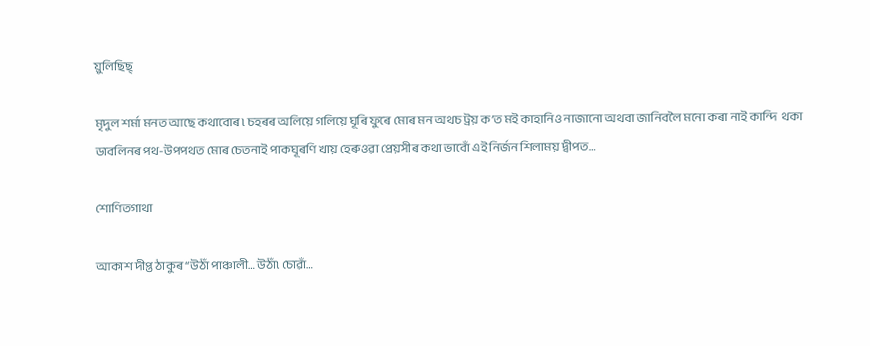য়ুলিছিছ্

মৃদুল শৰ্মা মনত আছে কথাবোৰ ৷ চহৰৰ অলিয়ে গলিয়ে ঘূৰি ফুৰে মোৰ মন অথচ ট্ৰয় ক’ত মই কাহানিও নাজানো অথবা জানিবলৈ মনো কৰা নাই কান্দি  থকা ডাবলিনৰ পথ-উপপথত মোৰ চেতনাই পাকঘূৰণি খায় হেৰুওৱা প্ৰেয়সীৰ কথা ভাবোঁ এই নিৰ্জন শিলাময় দ্বীপত…

শোণিতগাথা

আকাশ দীপ্ত ঠাকুৰ “উঠাঁ পাঞ্চালী… উঠাঁ৷ চোৱাঁ…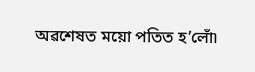অৱশেষত ময়ো পতিত হ’লোঁ৷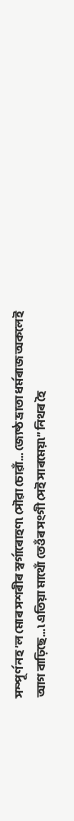সম্পূৰ্ণ নহ’ল মোৰ সশৰীৰ স্বৰ্গাৰোহণ৷ সৌৱা চোৱাঁ… জ্যেষ্ঠ ভ্ৰাতা ধৰ্মৰাজ অকলেই আগ বাঢ়িছে…৷ এতিয়া মাথোঁ তেওঁৰ সংগী সেই সাৰমেয়৷” নিথৰ হৈ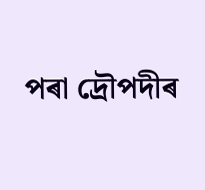পৰা দ্ৰৌপদীৰ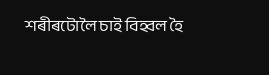শৰীৰটোলৈ চাই বিহ্বল হৈ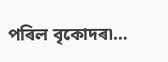পৰিল বৃকোদৰ৷…